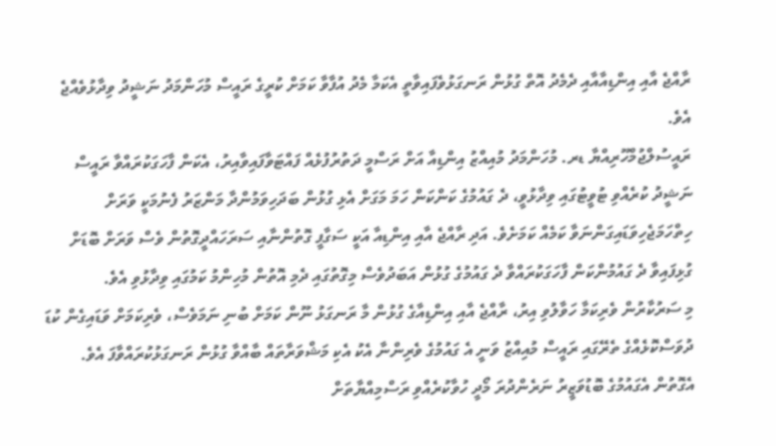ރާއްޖެ އާއި އިންޑިއާއާއި ދެމެދު އޮތް ގުޅުން ރަނގަޅުވެފައިވާތީ އެކަމާ މެދު އުފާވާ ކަމަށް ކުރީގެ ރައީސް މުހަންމަދު ނަޝީދު ވިދާޅުވެއްޖެ އެވެ.
ރައީސުލްޖުމްހޫރިއްޔާ ޑރ. މުހަންމަދު މުއިއްޒު އިންޑިއާ އަށް ރަސްމީ ދަތުރުފުޅެއް ފައްޓަވާފައިވާއިރު، އެކަން ފާހަގަކުރައްވާ ރައީސް ނަޝީދު ކުރެއްވި ޓުވީޓުގައި ވިދާޅުވީ، ދެ ގައުމުގެ ކަންކަން ހަމަ މަގަށް އެޅި ގުޅުން ބަދަހިވަމުންދާ މަންޒަރު ފެނުމަކީ ވަރަށް ހިތްހަމަޖެހިވަޑައިގަންނަވާ ކަމެއް ކަމަށެވެ. އަދި ރާއްޖެ އާއި އިންޑިއާ އަކީ ސަގާފީ ގޮތުންނާއި ސަރަހައްދީގޮތުން ވެސް ވަރަށް ބޮޑަށް ގުޅިފައިވާ ދެ ގައުމުންކަން ފާހަގަކުރައްވާ ދެ ގައުމުގެ ގުޅުން އަބަދުވެސް މިގޮތުގައި ދެމި އޮތުން މުހިންމު ކަމުގައި ވިދާޅުވި އެވެ.
މި ސަރުކާރުން ވެރިކަމާ ހަވާލުވި އިރު، ރާއްޖެ އާއި އިންޑިއާގެ ގުޅުން މާ ރަނގަޅު ނޫން ކަމަށް ބުނި ނަމަވެސް، ވެރިކަމަށް ވަޑައިގެން ކުޑަ ދުވަސްކޮޅެއްގެ ތެރޭގައި ރައީސް މުއިއްޒު ވަނީ އެ ގައުމުގެ ވެރިންނާ އެކު އެކި މަޝްވަރާތައް ބާއްވާ ގުޅުން ރަނގަޅުކުރައްވާފަ އެވެ. އެގޮތުން އެގައުމުގެ ބޮޑުވަޒީރު ނަރެންދުރަ މޯދީ ހުވާކުރެއްވި ރަސްމިއްޔާތަށް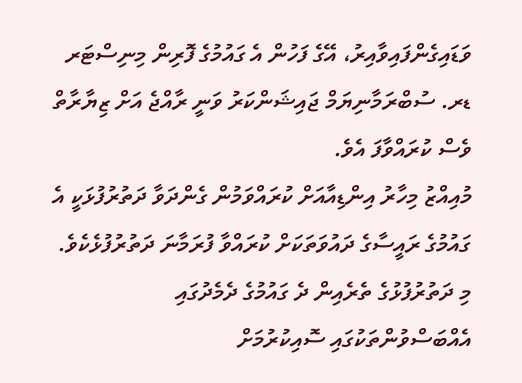ވަޑައިގެންފައިވާއިރު، އޭގެ ފަހުން އެ ގައުމުގެ ފޮރިން މިނިސްޓަރ ޑރ. ސުބްރަމާނިޔަމް ޖައިޝަންކަރު ވަނީ ރާއްޖެ އަށް ޒިޔާރާތް ވެސް ކުރައްވާފަ އެވެ.
މުއިއްޒު މިހާރު އިންޑިއާއަށް ކުރައްވަމުން ގެންދަވާ ދަތުރުފުޅަކީ އެ ގައުމުގެ ރައީސާގެ ދައުވަތަކަށް ކުރައްވާ ފުރަމާނަ ދަތުރުފުޅެކެވެ. މި ދަތުރުފުޅުގެ ތެރެއިން ދެ ގައުމުގެ ދެމެދުގައި އެއްބަސްވުންތަކުގައި ސޮއިކުރުމަށް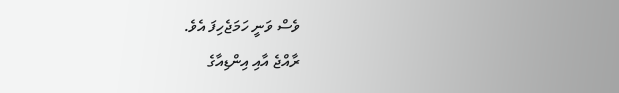ވެސް ވަނީ ހަމަޖެހިފަ އެވެ.
ރާއްޖެ އާއި އިންޑިއާގެ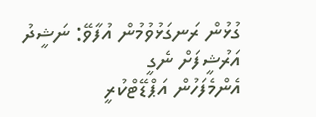ގުޅުން ރަނގަޅުވުމުން އުފާވޭ: ނަޝީދު
އަރުޝީފަށް ނެގީ
އެންމެފަހުން އަޕްޑޭޓްކުރީ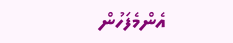އެންމެފަހުން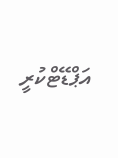އަޕްޑޭޓްކުރީ